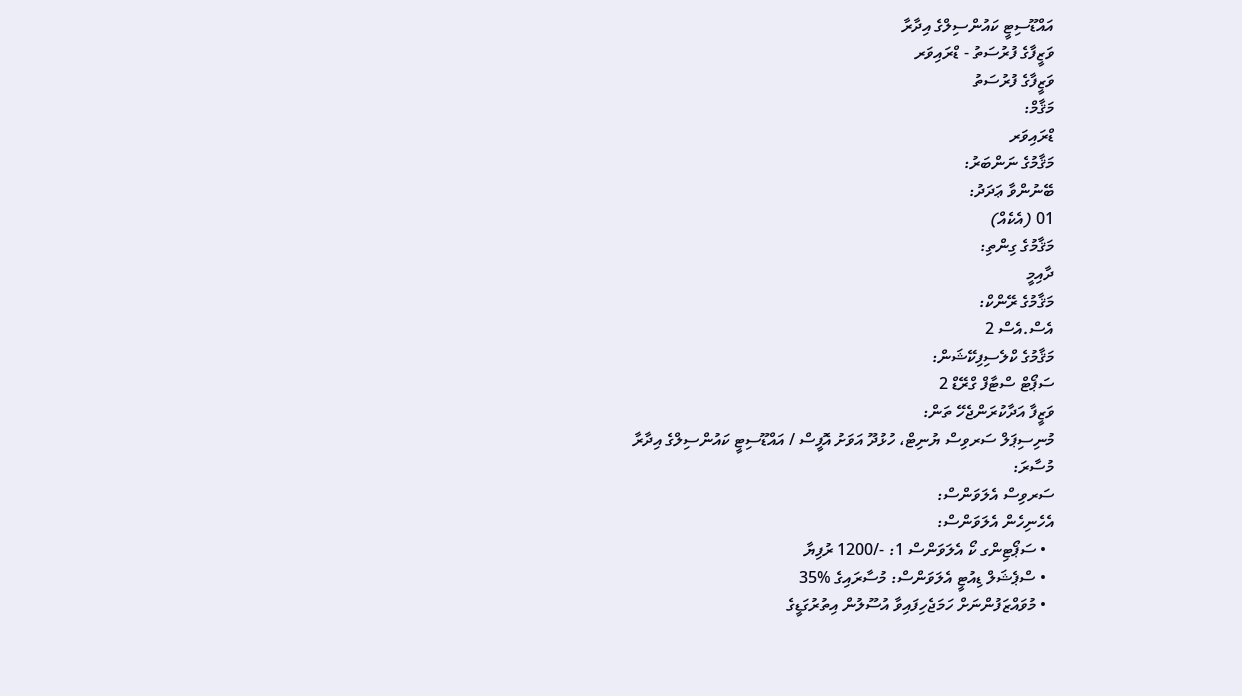އައްޑޫސިޓީ ކައުންސިލްގެ އިދާރާ
ވަޒީފާގެ ފުރުސަތު - ޑްރައިވަރ
ވަޒީފާގެ ފުރުސަތު
މަޤާމް:
ޑްރައިވަރ
މަޤާމުގެ ނަންބަރު:
ބޭނުންވާ ޢަދަދު:
01 (އެކެއް)
މަޤާމުގެ ގިންތި:
ދާއިމީ
މަޤާމުގެ ރޭންކް:
އެސް.އެސް 2
މަޤާމުގެ ކްލެސިފިކޭޝަން:
ސަޕޯޓް ސްޓާފް ގްރޭޑް 2
ވަޒީފާ އަދާކުރަންޖެހޭ ތަން:
މުނިސިޕަލް ސަރވިސް ޔުނިޓް، ހުޅުދޫ އަވަށު އޮފީސް / އައްޑޫސިޓީ ކައުންސިލްގެ އިދާރާ
މުސާރަ:
ސަރވިސް އެލަވަންސް:
އެހެނިހެން އެލަވަންސް:
  • ސަޕޯޓިންގ ކޯ އެލަވަންސް 1: -/1200 ރުފިޔާ
  • ސްޕެޝަލް ޑިއުޓީ އެލަވަންސް: މުސާރައިގެ %35
  • މުވައްޒަފުންނަށް ހަމަޖެހިފައިވާ އުސޫލުން އިތުރުގަޑީގެ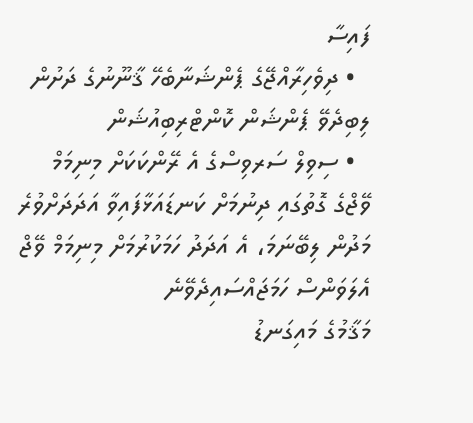ފައިސާ
  • ދިވެހިރާއްޖޭގެ ޕެންޝަނާބެހޭ ޤާނޫނުގެ ދަށުން ލިބިދެވޭ ޕެންޝަން ކޮންޓްރިބިއުޝަން
  • ސިވިލް ސަރވިސްގެ އެ ރޭންކަކަށް މިނިމަމް ވޭޖްގެ ގޮތުގައި ދިނުމަށް ކަނޑައަޅާފައިވާ އަދަދަށްވުރެ މަދުން ލިބޭނަމަ، އެ އަދަދު ހަމަކުރުމަށް މިނިމަމް ވޭޖް އެލަވަންސް ހަމަޖައްސައިދެވޭނެ
މަޤާމުގެ މައިގަނޑު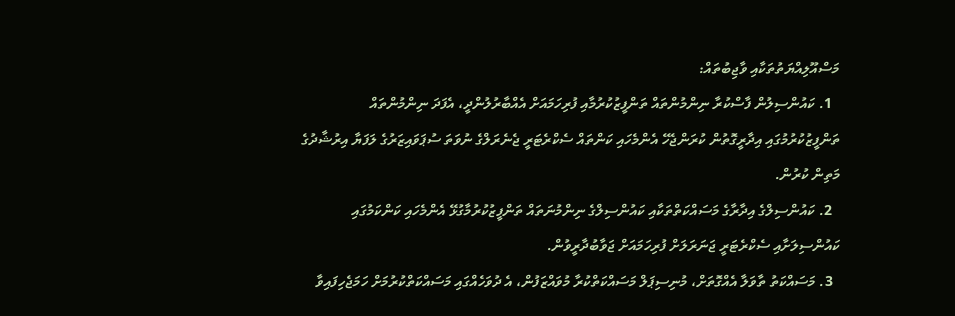މަސްއޫލިއްޔަތުތަކާއި ވާޖިބުތައް:
  1. ކައުންސިލުން ފާސްކުރާ ނިންމުންތައް ތަންފީޒުކުރުމާއި ފުރިހަމައަށް އެއްބާރުލުންދީ، އެފަދަ ނިންމުންތައް ތަންފީޒުކުރުމުގައި އިދާރީގޮތުން ކުރަންޖެހޭ އެންމެހައި ކަންތައް ސެކްރެޓަރީ ޖެނެރަލްގެ ނުވަތަ ސުޕަވައިޒަރުގެ ލަފަޔާ އިރުޝާދުގެ މަތިން ކުރުން.
  2. ކައުންސިލްގެ އިދާރާގެ މަސައްކަތްތަކާއި ކައުންސިލްގެ ނިންމުނަތައް ތަންފީޒުކުރުމާގުޅޭ އެންމެހައި ކަންކަމުގައި ކައުންސިލަށާއި ސެކްރެޓަރީ ޖަނަރަލަށް ފުރިހަމައަށް ޖަވާބުދާރީވުން.
  3. މަސައްކަތު ތާވަލާ އެއްގޮތަށް، މުނިސިޕަލް މަސައްކަތްކުރާ މުވައްޒަފުން، އެ ދުވަހެއްގައި މަސައްކަތްކުރުމަށް ހަމަޖެހިފައިވާ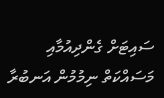ސައިޓަށް ގެންދިއުމާއި މަސައްކަތް ނިމުމުން އަނބުރާ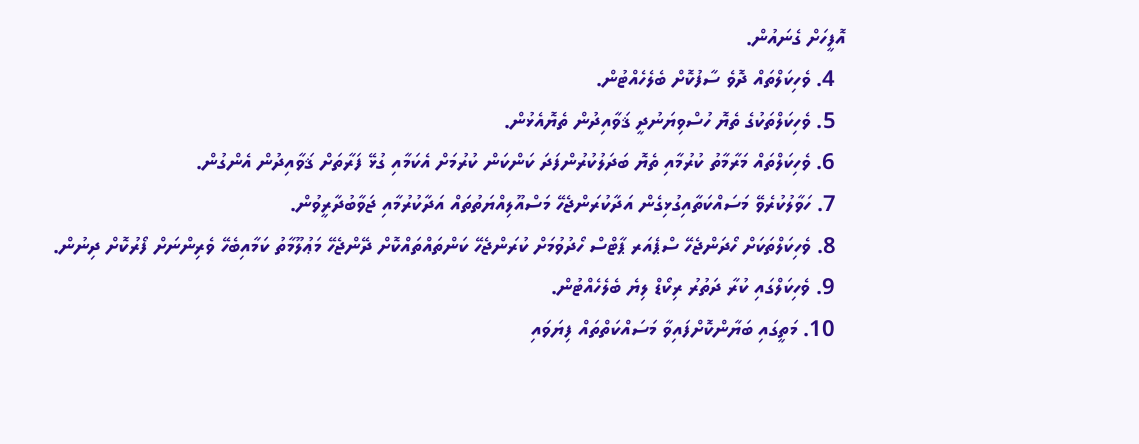އޮފީހަށް ގެނައުން.
  4. ވެހިކަލްތައް ދޮވެ ސާފުކޮށް ބެލެހެއްޓުން.
  5. ވެހިކަލްތަކުގެ ތެޔޮ ހުސްވިޔަނުދީ ޤަވާއިދުން ތެޔޮއެޅުން.
  6. ވެހިކަލްތައް މަރާމާތު ކުރުމާއި ތެޔޮ ބަދަލުކުރުންފަދަ ކަންކަން ކުރުމަށް އެކަމާއި ގުޅޭ ފަރާތަށް ޤަވާއިދުން އެންގުން.
  7. ހަވާލުކުރެވޭ މަސައްކަތާއިގުޅިގެން އަދާކުރަންޖެހޭ މަސްއޫލިއްޔަތުތައް އަދާކުރުމާއި ޖަވާބުދާރީވުން.
  8. ވެހިކަލްތަކަށް ހޯދަންޖެހޭ ސްޕެއަރ ޕާޓްސް ހޯދުވުމަށް ކުރަންޖެހޭ ކަންތައްތައްކޮށް ދޭންޖެހޭ މަޢުލޫމާތު ކަމާއިބެހޭ ވެރިންނަށް ފޯރުކޮށް ދިނުން.
  9. ވެހިކަލްގައި ކުރާ ދަތުރު ރިކޯޑް ލިޔެ ބެލެހެއްޓުން.
  10. މަތީގައި ބަޔާންކޮށްފައިވާ މަސައްކަތްތައް ފިޔަވައި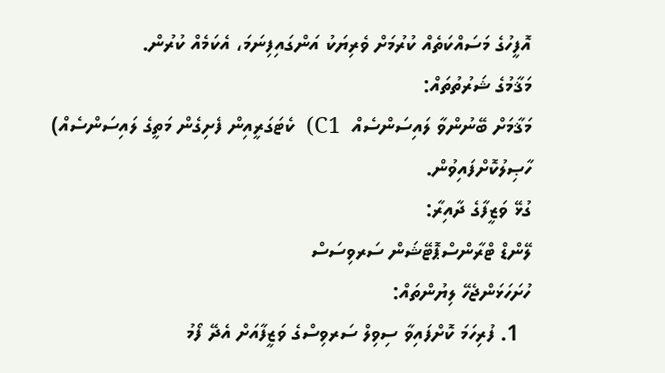އޮފީހުގެ މަސައްކަތެއް ކުރުމަށް ވެރިޔަކު އަންގައިފިނަމަ، އެކަމެއް ކުރުން.
މަޤާމުގެ ޝަރުތުތައް:
މަޤާމަށް ބޭނުންވާ ލައިސަންސެއް  C1)  ކެޓަގަރީއިން ފެށިގެން މަތީގެ ލައިސަންސެއް) ހާޞިލުކޮށްފައިވުން.
ގުޅޭ ވަޒީފާގެ ދާއިރާ:
ލޭންޑް ޓްރާންސްޕޮޓޭޝަން ސަރވިސަސް
ހުށަހަޅަންޖެހޭ ލިޔުންތައް:
  1. ފުރިހަމަ ކޮށްފައިވާ ސިވިލް ސަރވިސްގެ ވަޒީފާއަށް އެދޭ ފޯމު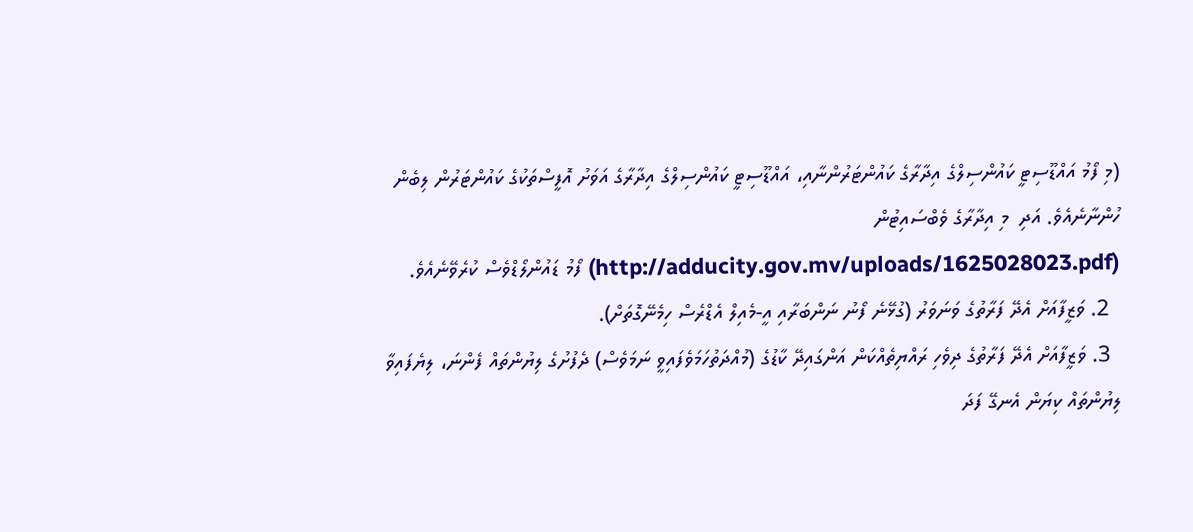(މި ފޯމު އައްޑޫސިޓީ ކައުންސިލްގެ އިދާރާގެ ކައުންޓަރުންނާއި، އައްޑޫސިޓީ ކައުންސިލްގެ އިދާރާގެ އަވަށު އޮފީސްތަކުގެ ކައުންޓަރުން ލިބެން ހުންނާނެއެވެ. އަދި  މި އިދާރާގެ ވެބްސައިޓުން (http://adducity.gov.mv/uploads/1625028023.pdf) ފޯމު ޑައުންލޯޑްވެސް ކުރެވޭނެއެވެ.
  2. ވަޒީފާއަށް އެދޭ ފަރާތުގެ ވަނަވަރު (ގުޅޭނެ ފޯނު ނަންބަރާއި އީ-މެއިލް އެޑްރެސް ހިމެނޭގޮތަށް).
  3. ވަޒީފާއަށް އެދޭ ފަރާތުގެ ދިވެހި ރައްޔިތެއްކަން އަންގައިދޭ ކާޑުގެ (މުއްދަތުހަމަވެފައިވީ ނަމަވެސް) ދެފުށުގެ ލިޔުންތައް ފެންނަ، ލިޔެފައިވާ ލިޔުންތައް ކިޔަން އެނގޭ ފަދަ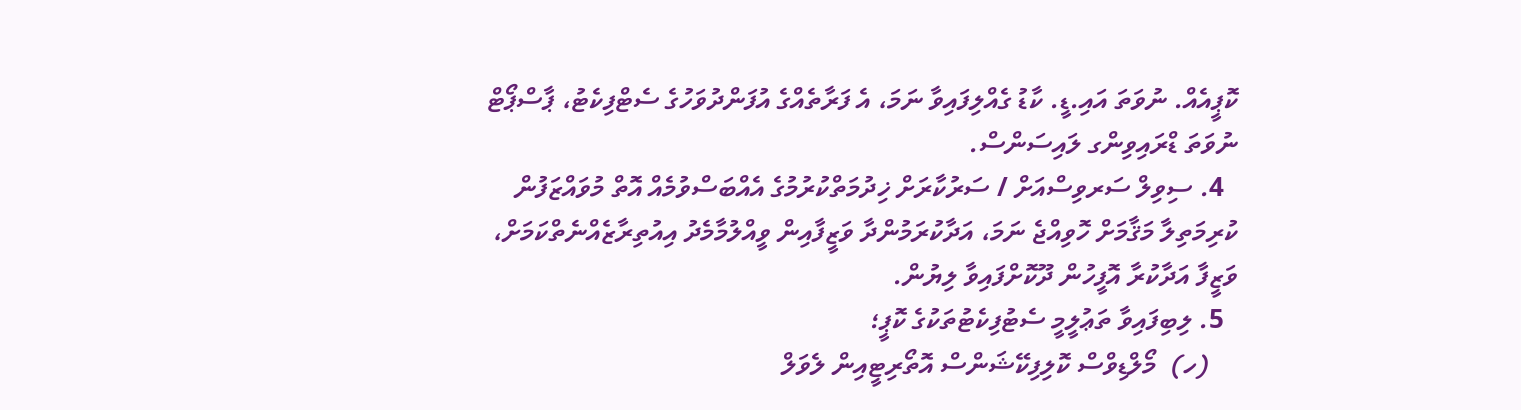ކޮޕީއެއް. ނުވަތަ އައި.ޑީ. ކާޑު ގެއްލިފައިވާ ނަމަ، އެ ފަރާތެއްގެ އުފަންދުވަހުގެ ސެޓްފިކެޓު، ޕާސްޕޯޓް ނުވަތަ ޑްރައިވިންގ ލައިސަންސް.
  4. ސިވިލް ސަރވިސްއަށް / ސަރުކާރަށް ޚިދުމަތްކުރުމުގެ އެއްބަސްވުމެއް އޮތް މުވައްޒަފުން ކުރިމަތިލާ މަޤާމަށް ހޮވިއްޖެ ނަމަ، އަދާކުރަމުންދާ ވަޒީފާއިން ވީއްލުމާމެދު އިއުތިރާޒެއްނެތްކަމަށް، ވަޒީފާ އަދާކުރާ އޮފީހުން ދޫކޮށްފައިވާ ލިޔުން.
  5. ލިބިފައިވާ ތަޢުލީމީ ސެޓުފިކެޓުތަކުގެ ކޮޕީ؛
    (ހ)  މޯލްޑިވްސް ކޮލިފިކޭޝަންސް އޮތޯރިޓީއިން ލެވަލް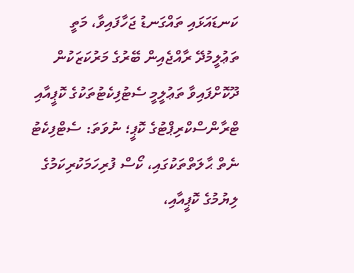ކަނޑައަޅައި ތައްގަނޑު ޖަހާފައިވާ، މަތީ ތަޢުލީމުދޭ ރާއްޖެއިން ބޭރުގެ މަރުކަޒަކުން ދޫކޮށްފައިވާ ތަޢުލީމީ ސެޓުފިކެޓުތަކުގެ ކޮޕީއާއި ޓްރާންސްކްރިޕްޓުގެ ކޮޕީ؛ ނުވަތަ: ސެޓްފިކެޓު ނެތް ޙާލަތްތަކުގައި، ކޯސް ފުރިހަމަކުރިކަމުގެ ލިޔުމުގެ ކޮޕީއާއި،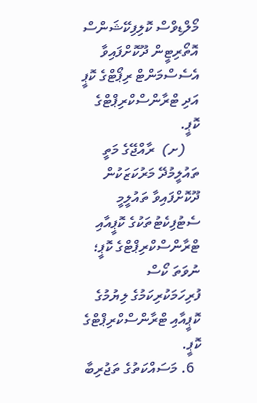މޯލްޑިވްސް ކޮލިފިކޭޝަންސް އޮތޯރިޓީން ދޫކޮށްފައިވާ އެސެސްމަންޓް ރިޕޯޓްގެ ކޮޕީ އަދި ޓްރާންސްކްރިޕްޓްގެ ކޮޕީ.
    (ށ)  ރާއްޖޭގެ މަތީ ތައުލީމުދޭ މަރުކަޒަކުން ދޫކޮށްފައިވާ ތައުލީމީ ސެޓުފިކެޓުތަކުގެ ކޮޕީއާއި ޓްރާންސްކްރިޕްޓްގެ ކޮޕީ؛ ނުވަތަ ކޯސް ފުރިހަމަކުރިކަމުގެ ލިޔުމުގެ ކޮޕީއާއި ޓްރާންސްކްރިޕްޓްގެ ކޮޕީ.
  6. މަސައްކަތުގެ ތަޖުރިބާ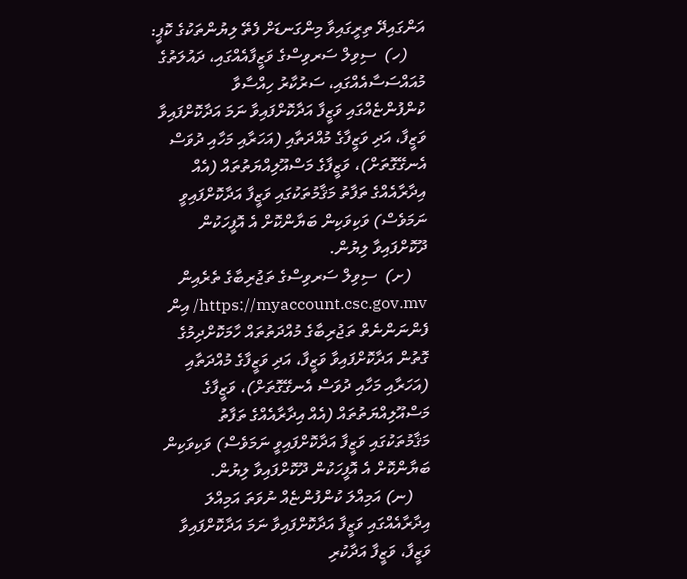އަންގައިދޭ ތިރީގައިވާ މިންގަނޑަށް ފެތޭ ލިޔުންތަކުގެ ކޮޕީ:
    (ހ)  ސިވިލް ސަރވިސްގެ ވަޒީފާއެއްގައި، ދައުލަތުގެ މުއައްސަސާއެއްގައި، ސަރުކާރު ހިއްސާވާ ކުންފުންޏެއްގައި ވަޒީފާ އަދާކޮށްފައިވާ ނަމަ އަދާކޮށްފައިވާ ވަޒީފާ، އަދި ވަޒީފާގެ މުއްދަތާއި (އަހަރާއި މަހާއި ދުވަސް އެނގޭގޮތަށް)، ވަޒީފާގެ މަސްއޫލިއްޔަތުތައް (އެއް އިދާރާއެއްގެ ތަފާތު މަޤާމުތަކުގައި ވަޒީފާ އަދާކޮށްފައިވީ ނަމަވެސް) ވަކިވަކިން ބަޔާންކޮށް އެ އޮފީހަކުން ދޫކޮށްފައިވާ ލިޔުން.
    (ށ)  ސިވިލް ސަރވިސްގެ ތަޖުރިބާގެ ތެރެއިން https://myaccount.csc.gov.mv/ އިން ފެންނަންނެތް ތަޖުރިބާގެ މުއްދަތުތައް ހާމަކޮށްދިމުގެ ގޮތުން އަދާކޮށްފައިވާ ވަޒީފާ، އަދި ވަޒީފާގެ މުއްދަތާއި (އަހަރާއި މަހާއި ދުވަސް އެނގޭގޮތަށް)، ވަޒީފާގެ މަސްއޫލިއްޔަތުތައް (އެއް އިދާރާއެއްގެ ތަފާތު މަޤާމުތަކުގައި ވަޒީފާ އަދާކޮށްފައިވީ ނަމަވެސް) ވަކިވަކިން ބަޔާންކޮށް އެ އޮފީހަކުން ދޫކޮށްފައިވާ ލިޔުން.
    (ނ) އަމިއްލަ ކުންފުންޏެއް ނުވަތަ އަމިއްލަ އިދާރާއެއްގައި ވަޒީފާ އަދާކޮށްފައިވާ ނަމަ އަދާކޮށްފައިވާ ވަޒީފާ، ވަޒީފާ އަދާކުރި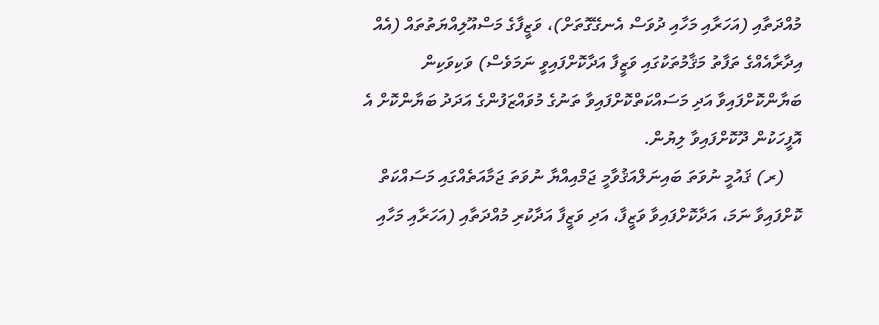މުއްދަތާއި (އަހަރާއި މަހާއި ދުވަސް އެނގޭގޮތަށް)، ވަޒީފާގެ މަސްއޫލިއްޔަތުތައް (އެއް އިދާރާއެއްގެ ތަފާތު މަޤާމުތަކުގައި ވަޒީފާ އަދާކޮށްފައިވީ ނަމަވެސް) ވަކިވަކިން ބަޔާންކޮށްފައިވާ އަދި މަސައްކަތްކޮށްފައިވާ ތަނުގެ މުވައްޒަފުންގެ އަދަދު ބަޔާންކޮށް އެ އޮފީހަކުން ދޫކޮށްފައިވާ ލިޔުން.
    (ރ) ޤައުމީ ނުވަތަ ބައިނަލްއަޤުވާމީ ޖަމްއިއްޔާ ނުވަތަ ޖަމާއަތެއްގައި މަސައްކަތް ކޮށްފައިވާ ނަމަ، އަދާކޮށްފައިވާ ވަޒީފާ، އަދި ވަޒީފާ އަދާކުރި މުއްދަތާއި (އަހަރާއި މަހާއި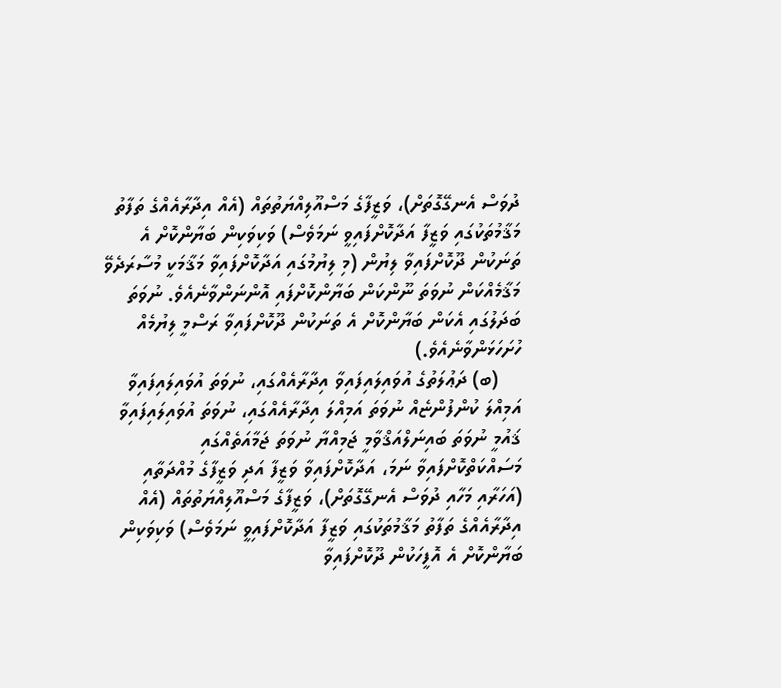ދުވަސް އެނގޭގޮތަށް)، ވަޒީފާގެ މަސްއޫލިއްޔަތުތައް (އެއް އިދާރާއެއްގެ ތަފާތު މަޤާމުތަކުގައި ވަޒީފާ އަދާކޮށްފައިވީ ނަމަވެސް) ވަކިވަކިން ބަޔާންކޮށް އެ ތަނަކުން ދޫކޮށްފައިވާ ލިޔުން (މި ލިޔުމުގައި އަދާކޮށްފައިވާ މަޤާމަކީ މުސާރަދެވޭ މަޤާމެއްކަން ނުވަތަ ނޫންކަން ބަޔާންކޮށްފައި އޮންނަންވާނެއެވެ. ނުވަތަ ބަދަލުގައި އެކަން ބަޔާންކޮށް އެ ތަނަކުން ދޫކޮށްފައިވާ ރަސްމީ ލިޔުމެއް ހުށަހަޅަންވާނެއެވެ.)
    (ބ) ދަޢުލަތުގެ އުވައިލައިފައިވާ އިދާރާއެއްގައި، ނުވަތަ އުވައިލައިފައިވާ އަމިއްލަ ކުންފުންޏެއް ނުވަތަ އަމިއްލަ އިދާރާއެއްގައި، ނުވަތަ އުވައިލައިފައިވާ ޤައުމީ ނުވަތަ ބައިނަލްއަޤްވާމީ ޖަމިއްޔާ ނުވަތަ ޖަމާއަތެއްގައި މަސައްކަތްކޮށްފައިވާ ނަމަ، އަދާކޮށްފައިވާ ވަޒީފާ އަދި ވަޒީފާގެ މުއްދަތާއި (އަހަރާއި މަހާއި ދުވަސް އެނގޭގޮތަށް)، ވަޒީފާގެ މަސްއޫލިއްޔަތުތައް (އެއް އިދާރާއެއްގެ ތަފާތު މަޤާމުތަކުގައި ވަޒީފާ އަދާކޮށްފައިވީ ނަމަވެސް) ވަކިވަކިން ބަޔާންކޮށް އެ އޮފީހަކުން ދޫކޮށްފައިވާ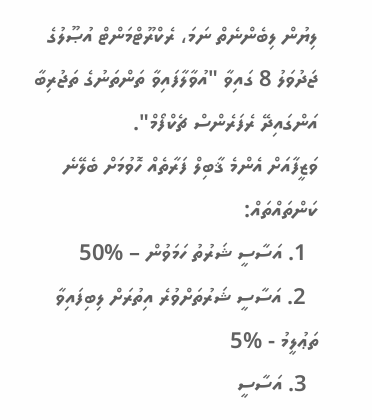ލިޔުން ލިބެންނެތް ނަމަ، ރެކްރޫޓްމަންޓް އުޞޫލުގެ ޖަދުވަލު 8 ގައިވާ "އުވާލާފައިވާ ތަންތަނުގެ ތަޖުރިބާ އަންގައިދޭ ރެފަރެންސް ޗެކްފޯމް".
ވަޒީފާއަށް އެންމެ ޤާބިލް ފަރާތެއް ހޮވުމަށް ބެލޭނެ ކަންތައްތައް:
  1. އަސާސީ ޝަރުތު ހަމަވުން – %50
  2. އަސާސީ ޝަރުތަށްވުރެ އިތުރަށް ލިބިފައިވާ ތަޢުލީމު - %5
  3. އަސާސީ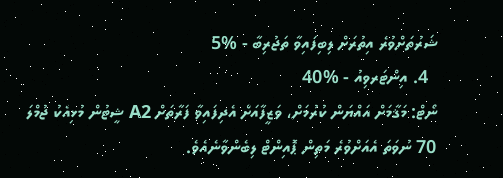ޝަރުތަށްވުރެ އިތުރަށް ލިބިފައިވާ ތަޖުރިބާ - %5
  4. އިންޓަރވިއު - %40
ނޯޓް: މަޤާމަށް އައްޔަން ކުރުމަށް، ވަޒީފާއަށް އެދިފައިވާ ފަރާތަށް A2 ޝީޓުން މުޅިއެކު ޖުމްލަ 70 ނުވަތަ އެއަށްވުރެ މަތިން ޕޮއިންޓް ލިބެންވާނެއެވެ.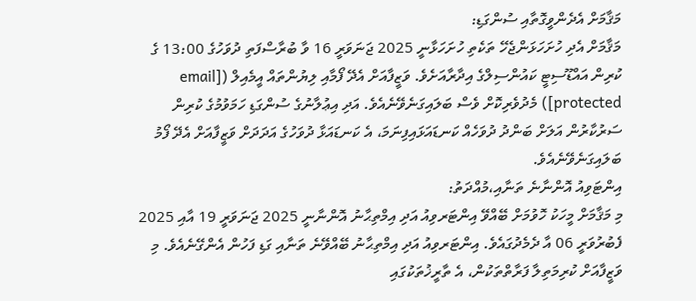މަޤާމަށް އެދެންވީގޮތާއި ސުންގަޑި:
މަޤާމަށް އެދި ހުށަހަޅަންޖެހޭ ތަކެތި ހުށަހަޅާނީ 2025 ޖަނަވަރީ 16 ވާ ބުރާސްފަތި ދުވަހުގެ 13:00 ގެ ކުރިން އައްޑޫސިޓީ ކައުންސިލްގެ އިދާރާއަށެވެ. ވަޒީފާއަށް އެދޭ ފޯމާއި ލިޔުންތައް އީމެއިލް ([email protected]) މެދުވެރިކޮށް ވެސް ބަލައިގަނެވޭނެއެވެ. އަދި އިޢުލާނުގެ ސުންގަޑި ހަމަވުމުގެ ކުރިން ސަރުކާރުން އަލަށް ބަންދު ދުވަހެއް ކަނޑައަޅައިފިނަމަ، އެ ކަނޑައަޅާ ދުވަހުގެ އަދަދަށް ވަޒީފާއަށް އެދޭ ފޯމު ބަލައިގަނެވޭނެއެވެ.
އިންޓަވިއު އޮންނާނެ ތަނާއި،މުއްދަތު:
މި މަޤާމަށް މީހަކު ހޮވުމަށް ބޭއްވޭ އިންޓަރވިއު އަދި އިމްތިޙާނު އޮންނާނީ 2025 ޖަނަވަރީ 19 އާއި 2025 ފެބުރުވަރީ 06 އާ ދެމެދުގައެވެ. އިންޓަރވިއު އަދި އިމްތިޙާނު ބޭއްވޭނެ ތަނާއި ގަޑި ފަހުން އެންގޭނެއެވެ. މި ވަޒީފާއަށް ކުރިމަތިލާ ފަރާތްތަކުން، އެ ތާރީޚުތަކުގައި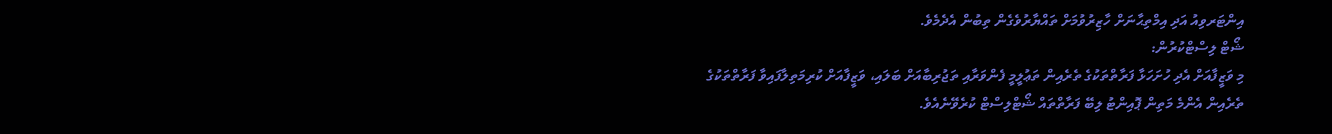އިންޓަރވިއު އަދި އިމްތިޙާނަށް ހާޒިރުވުމަށް ތައްޔާރުވެގެން ތިބުން އެދެމެވެ.
ޝޯޓް ލިސްޓްކުރުން:
މި ވަޒީފާއަށް އެދި ހުށަހަޅާ ފަރާތްތަކުގެ ތެރެއިން ތަޢުލީމީ ފެންވަރާއި ތަޖުރިބާއަށް ބަލައި، ވަޒީފާއަށް ކުރިމަތިލާފައިވާ ފަރާތްތަކުގެ ތެރެއިން އެންމެ މަތިން ޕޮއިންޓު ލިބޭ ފަރާތްތައް ޝޯޓްލިސްޓް ކުރެވޭނެއެވެ.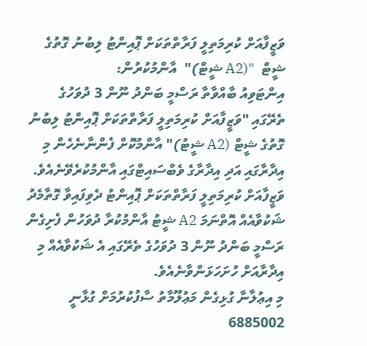ވަޒީފާއަށް ކުރިމަތިލީ ފަރާތްތަކަށް ޕޮއިންޓު ލިބުނު ގޮތުގެ ޝީޓް  "(A2 ޝީޓް)"  އާންމުކުރުން:
އިންޓަވިއު ބާއްވާތާ ރަސްމީ ބަންދު ނޫން 3 ދުވަހުގެ ތެރޭގައި "ވަޒީފާއަށް ކުރިމަތިލީ ފަރާތްތަކަށް ޕޮއިންޓު ލިބުނު ގޮތުގެ ޝީޓް (A2 ޝީޓު)" އާންމުކޮށް ފެންނާނެހެން މި އިދާރާގައި އަދި އިދާރާގެ ވެބްސައިޓްގައި އާންމުކުރެވޭނެއެވެ. ވަޒީފާއަށް ކުރިމަތިލީ ފަރާތްތަކަށް ޕޮއިންޓު ދެވިފައިވާ ގޮތާމެދު ޝަކުވާއެއް އޮތްނަމަ A2 ޝީޓު އާންމުކުރާ ދުވަހުން ފެށިގެން ރަސްމީ ބަންދު ނޫން 3 ދުވަހުގެ ތެރޭގައި އެ ޝަކުވާއެއް މި އިދާރާއަށް ހުށަހަޅަންވާނެއެވެ.
މި އިޢުލާނާ ގުޅިގެން މަޢުލޫމާތު ސާފުކުރުމަށް ގުޅާނީ 6885002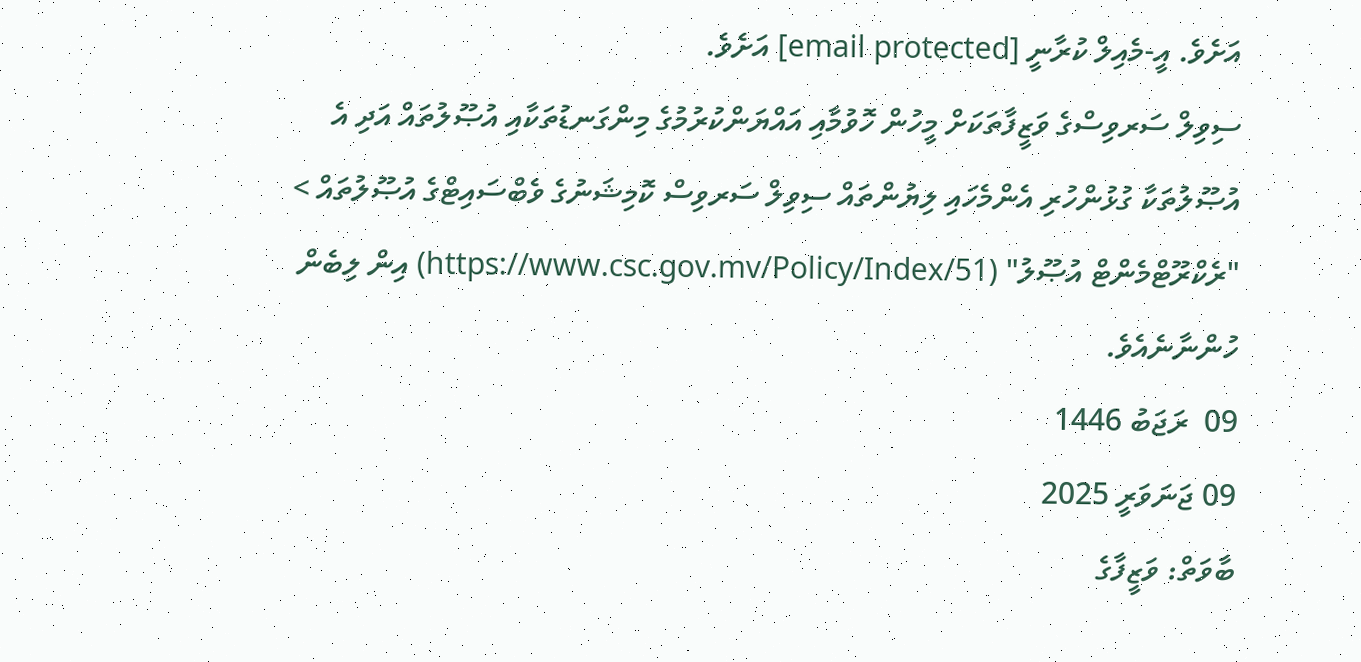އަށެވެ. އީ-މެއިލް ކުރާނީ [email protected] އަށެވެ.
ސިވިލް ސަރވިސްގެ ވަޒީފާތަކަށް މީހުން ހޮވުމާއި އައްޔަންކުރުމުގެ މިންގަނޑުތަކާއި އުޞޫލުތައް އަދި އެ އުޞޫލުތަކާ ގުޅުންހުރި އެންމެހައި ލިޔުންތައް ސިވިލް ސަރވިސް ކޮމިޝަނުގެ ވެބްސައިޓްގެ އުޞޫލުތައް > "ރެކްރޫޓްމެންޓް އުޞޫލު" (https://www.csc.gov.mv/Policy/Index/51) އިން ލިބެން ހުންނާނެއެވެ.
09  ރަޖަބު 1446
09 ޖަނަވަރީ 2025
ބާވަތް: ވަޒީފާގެ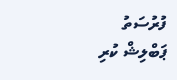ފުރުސަތު
ޕަބްލިޝް ކުރި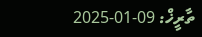ތާރީޚް: 09-01-2025